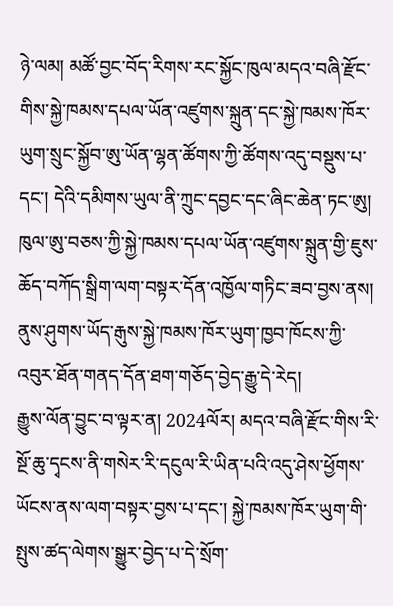ཉེ་ལམ། མཚོ་བྱང་བོད་རིགས་རང་སྐྱོང་ཁུལ་མདའ་བཞི་རྫོང་གིས་སྐྱེ་ཁམས་དཔལ་ཡོན་འཛུགས་སྐྲུན་དང་སྐྱེ་ཁམས་ཁོར་ཡུག་སྲུང་སྐྱོབ་ཨུ་ཡོན་ལྷན་ཚོགས་ཀྱི་ཚོགས་འདུ་བསྡུས་པ་དང་། དེའི་དམིགས་ཡུལ་ནི་ཀྲུང་དབྱང་དང་ཞིང་ཆེན་ཏང་ཨུ། ཁུལ་ཨུ་བཅས་ཀྱི་སྐྱེ་ཁམས་དཔལ་ཡོན་འཛུགས་སྐྲུན་གྱི་ཇུས་ཆོད་བཀོད་སྒྲིག་ལག་བསྟར་དོན་འཁྱོལ་གཏིང་ཟབ་བྱས་ནས། ནུས་ཤུགས་ཡོད་རྒུས་སྐྱེ་ཁམས་ཁོར་ཡུག་ཁྱབ་ཁོངས་ཀྱི་འབུར་ཐོན་གནད་དོན་ཐག་གཅོད་བྱེད་རྒྱུ་དེ་རེད།
རྒྱུས་ལོན་བྱུང་བ་ལྟར་ན། 2024ལོར། མདའ་བཞི་རྫོང་གིས་རི་སྔོ་ཆུ་དྭངས་ནི་གསེར་རི་དངུལ་རི་ཡིན་པའི་འདུ་ཤེས་ཕྱོགས་ཡོངས་ནས་ལག་བསྟར་བྱས་པ་དང་། སྐྱེ་ཁམས་ཁོར་ཡུག་གི་སྤུས་ཚད་ལེགས་སྒྱུར་བྱེད་པ་དེ་སྲོག་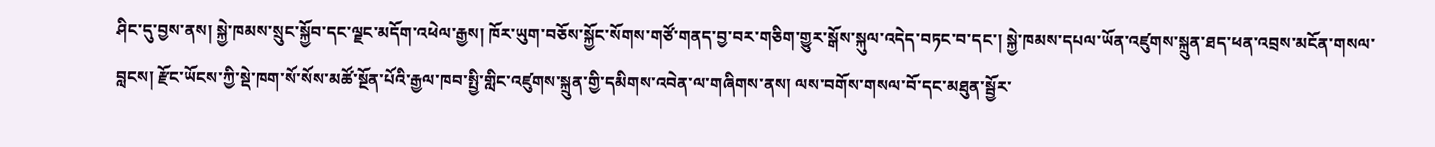ཤིང་དུ་བྱས་ནས། སྐྱེ་ཁམས་སྲུང་སྐྱོབ་དང་ལྗང་མདོག་འཕེལ་རྒྱས། ཁོར་ཡུག་བཅོས་སྐྱོང་སོགས་གཙོ་གནད་བྱ་བར་གཅིག་གྱུར་སྒོས་སྐུལ་འདེད་བཏང་བ་དང་། སྐྱེ་ཁམས་དཔལ་ཡོན་འཛུགས་སྐྲུན་ཐད་ཕན་འབྲས་མངོན་གསལ་བླངས། རྫོང་ཡོངས་ཀྱི་སྡེ་ཁག་སོ་སོས་མཚོ་སྔོན་པོའི་རྒྱལ་ཁབ་སྤྱི་གླིང་འཛུགས་སྐྲུན་གྱི་དམིགས་འབེན་ལ་གཞིགས་ནས། ལས་བགོས་གསལ་བོ་དང་མཐུན་སྦྱོར་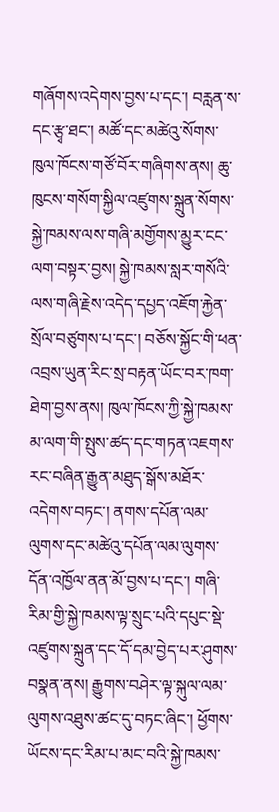གཞོགས་འདེགས་བྱས་པ་དང་། བརླན་ས་དང་རྩྭ་ཐང་། མཚོ་དང་མཚེའུ་སོགས་ཁུལ་ཁོངས་གཙོ་བོར་གཞིགས་ནས། ཆུ་ཁུངས་གསོག་སྐྱིལ་འཛུགས་སྐྲུན་སོགས་སྐྱེ་ཁམས་ལས་གཞི་མགྱོགས་མྱུར་ངང་ལག་བསྟར་བྱས། སྐྱེ་ཁམས་སླར་གསོའི་ལས་གཞི་རྗེས་འདེད་དཔྱད་འཇོག་རྐྱེན་སྲོལ་བཙུགས་པ་དང་། བཅོས་སྐྱོང་གི་ཕན་འབྲས་ཡུན་རིང་སྲ་བརྟན་ཡོང་བར་ཁག་ཐེག་བྱས་ནས། ཁུལ་ཁོངས་ཀྱི་སྐྱེ་ཁམས་མ་ལག་གི་སྤུས་ཚད་དང་གཏན་འཇགས་རང་བཞིན་རྒྱུན་མཐུད་སྒོས་མཐོར་འདེགས་བཏང་། ནགས་དཔོན་ལམ་ལུགས་དང་མཚེའུ་དཔོན་ལམ་ལུགས་དོན་འཁྱོལ་ནན་མོ་བྱས་པ་དང་། གཞི་རིམ་གྱི་སྐྱེ་ཁམས་ལྟ་སྲུང་པའི་དཔུང་སྡེ་འཛུགས་སྐྲུན་དང་དོ་དམ་བྱེད་པར་ཤུགས་བསྣན་ནས། རྒྱུགས་བཤེར་ལྟ་སྐུལ་ལམ་ལུགས་འཐུས་ཚང་དུ་བཏང་ཞིང་། ཕྱོགས་ཡོངས་དང་རིམ་པ་མང་བའི་སྐྱེ་ཁམས་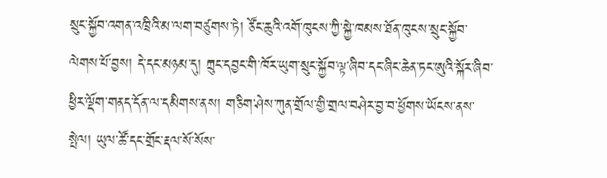སྲུང་སྐྱོབ་འགན་འཁྲིའི་མ་ལག་བཙུགས་ཏེ། ཙོང་ཆུའི་འགོ་ཁུངས་ཀྱི་སྐྱེ་ཁམས་ཐོན་ཁུངས་སྲུང་སྐྱོབ་ལེགས་པོ་བྱས། དེ་དང་མཉམ་དུ། ཀྲུང་དབྱང་གི་ཁོར་ཡུག་སྲུང་སྐྱོབ་ལྟ་ཞིབ་དང་ཞིང་ཆེན་ཏང་ཨུའི་སྐོར་ཞིབ་ཕྱིར་ལྡོག་གནད་དོན་ལ་དམིགས་ནས། གཅིག་ཤེས་ཀུན་གྲོལ་གྱི་གྲལ་བཤེར་བྱ་བ་ཕྱོགས་ཡོངས་ནས་སྤེལ། ཡུལ་ཚོ་དང་གྲོང་རྡལ་སོ་སོས་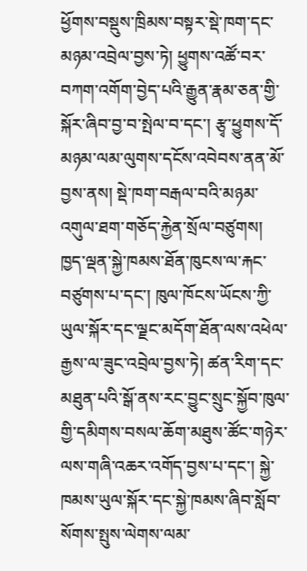ཕྱོགས་བསྡུས་ཁྲིམས་བསྟར་སྡེ་ཁག་དང་མཉམ་འབྲེལ་བྱས་ཏེ། ཕྱུགས་འཚོ་བར་བཀག་འགོག་བྱེད་པའི་རྒྱུན་རྣམ་ཅན་གྱི་སྐོར་ཞིབ་བྱ་བ་སྤེལ་བ་དང་། རྩྭ་ཕྱུགས་དོ་མཉམ་ལམ་ལུགས་དངོས་འབེབས་ནན་མོ་བྱས་ནས། སྡེ་ཁག་བརྒལ་བའི་མཉམ་འགུལ་ཐག་གཅོད་རྐྱེན་སྲོལ་བཙུགས། ཁྱད་ལྡན་སྐྱེ་ཁམས་ཐོན་ཁུངས་ལ་རྐང་བཙུགས་པ་དང་། ཁུལ་ཁོངས་ཡོངས་ཀྱི་ཡུལ་སྐོར་དང་ལྗང་མདོག་ཐོན་ལས་འཕེལ་རྒྱས་ལ་ཟུང་འབྲེལ་བྱས་ཏེ། ཚན་རིག་དང་མཐུན་པའི་སྒོ་ནས་རང་བྱུང་སྲུང་སྐྱོབ་ཁུལ་གྱི་དམིགས་བསལ་ཆོག་མཐུས་ཚོང་གཉེར་ལས་གཞི་འཆར་འགོད་བྱས་པ་དང་། སྐྱེ་ཁམས་ཡུལ་སྐོར་དང་སྐྱེ་ཁམས་ཞིབ་སློབ་སོགས་སྤུས་ལེགས་ལམ་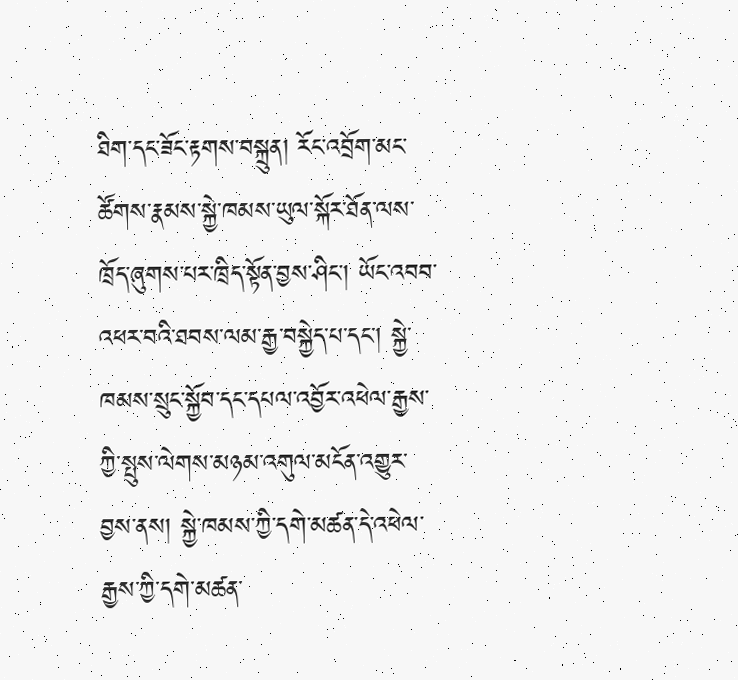ཐིག་དང་ཟོང་རྟགས་བསྐྲུན། རོང་འབྲོག་མང་ཚོགས་རྣམས་སྐྱེ་ཁམས་ཡུལ་སྐོར་ཐོན་ལས་ཁྲོད་ཞུགས་པར་ཁྲིད་སྟོན་བྱས་ཤིང་། ཡོང་འབབ་འཕར་བའི་ཐབས་ལམ་རྒྱ་བསྐྱེད་པ་དང་། སྐྱེ་ཁམས་སྲུང་སྐྱོབ་དང་དཔལ་འབྱོར་འཕེལ་རྒྱས་ཀྱི་སྤུས་ལེགས་མཉམ་འགུལ་མངོན་འགྱུར་བྱས་ནས། སྐྱེ་ཁམས་ཀྱི་དགེ་མཚན་དེ་འཕེལ་རྒྱས་ཀྱི་དགེ་མཚན་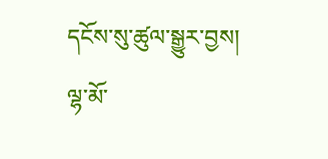དངོས་སུ་ཚུལ་སྒྱུར་བྱས།
ལྷ་མོ་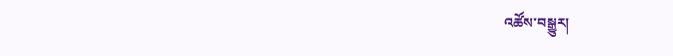འཚོས་བསྒྱུར།